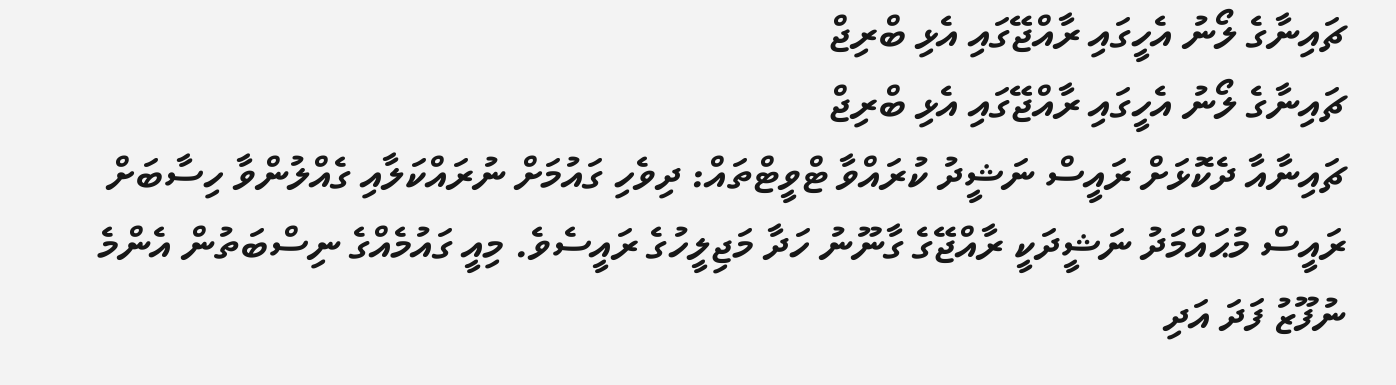ޗައިނާގެ ލޯނު އެހީގައި ރާއްޖޭގައި އެޅި ބްރިޖް
ޗައިނާގެ ލޯނު އެހީގައި ރާއްޖޭގައި އެޅި ބްރިޖް
ޗައިނާއާ ދެކޮޅަށް ރައީސް ނަޝީދު ކުރައްވާ ޓްވީޓްތައް: ދިވެހި ގައުމަށް ނުރައްކަލާއި ގެއްލުންވާ ހިސާބަށް
ރައީސް މުޙައްމަދު ނަޝީދަކީ ރާއްޖޭގެ ގާނޫނު ހަދާ މަޖިލީހުގެ ރައީސެވެ. މިއީ ގައުމެއްގެ ނިސްބަތުން އެންމެ ނުފޫޒު ފަދަ އަދި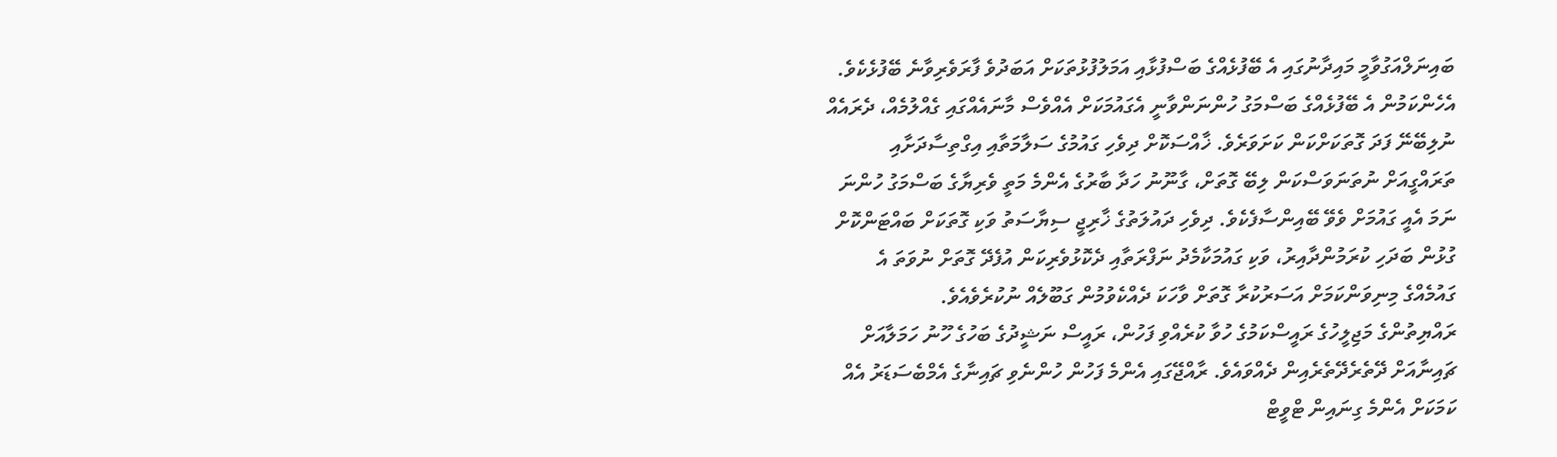ބައިނަލްއަގުވާމީ މައިދާނުގައި އެ ބޭފުޅެއްގެ ބަސްފުޅާއި އަމަލުފުޅުތަކަށް އަބަދުވެ ފާރަވެރިވާނެ ބޭފުޅެކެވެ. އެހެންކަމުން އެ ބޭފުޅެއްގެ ބަސްމަގު ހުންނަންވާނީ އެގައުމަކަށް އެއްވެސް މާނައެއްގައި ގެއްލުމެއް، ދެރައެއް ނުލިބޭނޭ ފަދަ ގޮތަކަށްކަން ކަށަވަރެވެ. ޚާއްސަކޮށް ދިވެހި ގައުމުގެ ސަލާމަތާއި އިގްތިސާދަށާއި ތަރައްގީއަށް ނުތަނަވަސްކަން ލިބޭ ގޮތަށް، ގާނޫނު ހަދާ ބާރުގެ އެންމެ މަތީ ވެރިޔާގެ ބަސްމަގު ހުންނަ ނަމަ އެއީ ގައުމަށް ވެވޭ ބޭއިންސާފެކެވެ. ދިވެހި ދައުލަތުގެ ޚާރިޖީ ސިޔާސަތު ވަކި ގޮތަކަށް ބައްޓަންކޮށް ގުޅުން ބަދަހި ކުރަމުންދާއިރު، ވަކި ގައުމަކާމެދު ނަފްރަތާއި ދެކޮޅުވެރިކަން އުފެދޭ ގޮތަށް ނުވަތަ އެ ގައުމެއްގެ މިނިވަންކަމަށް އަސަރުކުރާ ގޮތަށް ވާހަކަ ދެއްކެވުމުން ގަބޫލެއް ނުކުރެވެއެވެ.
ރައްޔިތުންގެ މަޖިލީހުގެ ރައީސްކަމުގެ ހުވާ ކުރެއްވި ފަހުން، ރައީސް ނަޝީދުގެ ބަހުގެ ހޫނު ހަމަލާއަށް ޗައިނާއަށް ދޭތެރެދޭތެރެއިން ދެއްވައެވެ. ރާއްޖޭގައި އެންމެ ފަހުން ހުންނެވި ޗައިނާގެ އެމްބެސަޑަރު އެއް ކަމަކަށް އެންމެ ގިނައިން ޓްވީޓް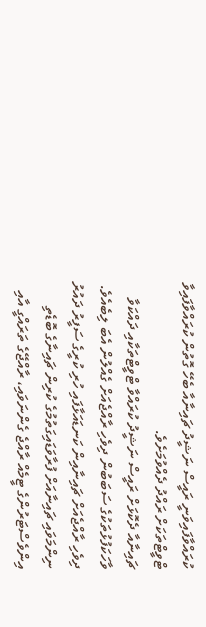ކުރައްވާފައިވަނީ ރައީސް ނަޝީދު ޗައިނާއާ ބެހޭ ގޮތުން ކުރައްވާފައިވާ ޓްވީޓްތަކަށް ރައްދު ދެއްވުމަށެވެ.
ޗައިނާއާ ދެކޮޅަށް ރައީސް ނަޝީދު ކުރައްވާ ޓްވީޓްތަކާއި ދައްކަވާ ވާހަކަފުޅުތަކުގެ ސަބަބުން ދިވެހި ރާއްޖެއަށް ގެއްލުން އެބަ ލިބެއެވެ. ދިވެހި ރާއްޖެއަށް ޗައިނާއިން ކަނޑައަޅާފައި ހުރި ކުރީގެ ސަފީރު ދައުރު ނިންމަވައި ޗައިނާއަށް ފުރާވަޑައިގަތުމުގެ ކުރިން ޗައިނާގެ ބޮޑެތި އިންވެސްޓަރުންގެ ޓީމެއް ރާއްޖެ ގެންނަވައި، ރާއްޖޭގެ ތަރައްގީ އާއި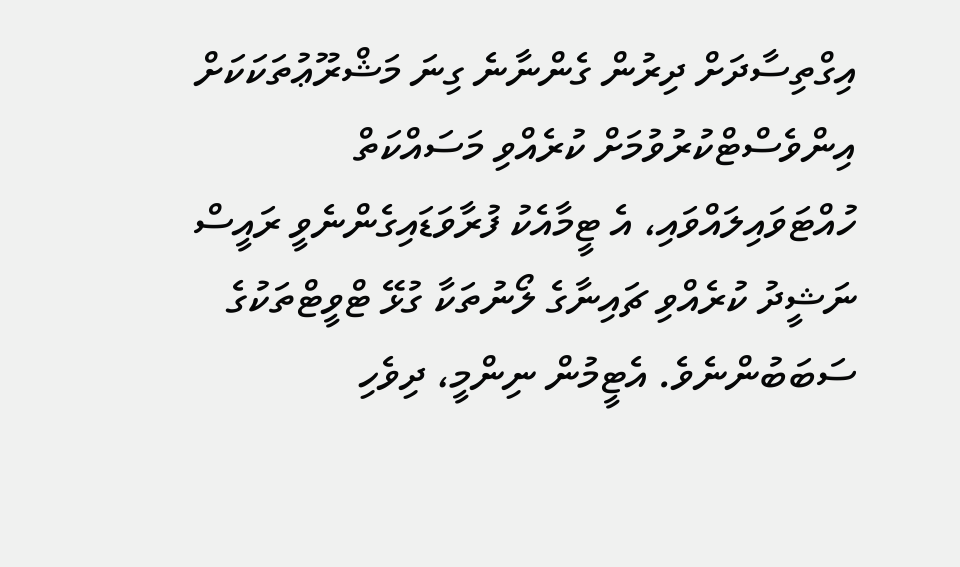އިގްތިސާދަށް ދިރުން ގެންނާނެ ގިނަ މަޝްރޫޢުތަކަކަށް އިންވެސްޓްކުރުވުމަށް ކުރެއްވި މަސައްކަތް ހުއްޓަވައިލައްވައި، އެ ޓީމާއެކު ފުރާވަޑައިގެންނެވީ ރައީސް ނަޝީދު ކުރެއްވި ޗައިނާގެ ލޯނުތަކާ ގުޅޭ ޓްވީޓްތަކުގެ ސަބަބުންނެވެ. އެޓީމުން ނިންމީ، ދިވެހި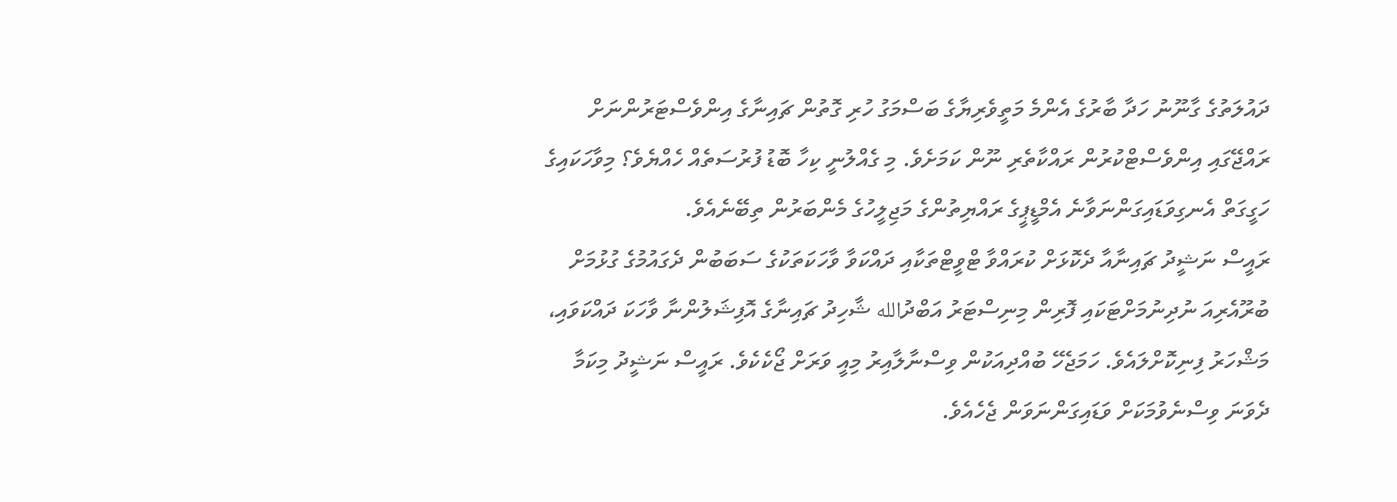ދައުލަތުގެ ގާނޫނު ހަދާ ބާރުގެ އެންމެ މަތީވެރިޔާގެ ބަސްމަގު ހުރި ގޮތުން ޗައިނާގެ އިންވެސްޓަރުންނަށް ރައްޖޭގައި އިންވެސްޓްކުރުން ރައްކާތެރި ނޫން ކަމަށެވެ. މި ގެއްލުނީ ކިހާ ބޮޑު ފުރުސަތެއް ހެއްޔެވެ؟ މިވާހަކައިގެ ހަގީގަތް އެނގިވަޑައިގަންނަވާނެ އެމްޑީޕީގެ ރައްޔިތުންގެ މަޖިލީހުގެ މެންބަރުން ތިބޭނެއެވެ.
ރައީސް ނަޝީދު ޗައިނާއާ ދެކޮޅަށް ކުރައްވާ ޓްވީޓްތަކާއި ދައްކަވާ ވާހަކަތަކުގެ ސަބަބުން ދެގައުމުގެ ގުޅުމަށް ބުރޫއެރިއަ ނުދިނުމަށްޓަކައި ފޮރިން މިނިސްޓަރު އަބްދުالله ޝާހިދު ޗައިނާގެ އޮފިޝަލުންނާ ވާހަކަ ދައްކަވައި، މަޝްހަރު ފިނިކޮށްލައެވެ. ހަމަޖެހޭ ބުއްދިއަކުން ވިސްނާލާއިރު މިއީ ވަރަށް ޖޯކެކެވެ. ރައީސް ނަޝީދު މިކަމާ ދެވަނަ ވިސްނެވުމަކަށް ވަޑައިގަންނަވަން ޖެހެއެވެ.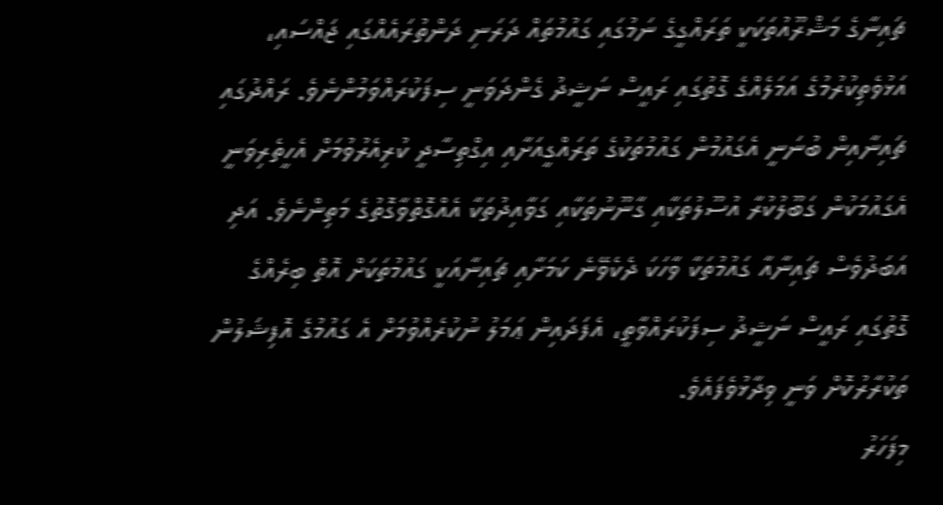ޗައިނާގެ މަޝްރޫއުތަކަކީ ތަރައްގީގެ ނަމުގައި ގައުމުތައް ދަރަނި ދަންތުރައެއްގައި ޖައްސައި، އަޅުވެތިކުރުމުގެ އަމަލެއްގެ ގޮތުގައި ރައީސް ނަޝީދު ގެންދަވަނީ ސިފަކުރައްވަމުންނެވެ. ރައްދުގައި ޗައިނާއިން ބުނަނީ އެގައުމުން ގައުމުތަކުގެ ތަރައްގީއަށާއި އިގްތިސާދީ ކުރިއެރުވުމަށް އެހީތެރިވަނީ އެގައުމަކުން ގަބޫލުކުރާ އުސޫލުތަކާއި ގާނޫނުތަކާއި ގަވާއިދުތަކާ އެއްގޮތްވާގޮތުގެ މަތިންނެވެ. އަދި އަބަދުވެސް ޗައިނާއާ ގައުމުތަކާ ވާހަކަ ދެކެވޭނެ ކަމަށާއި ޗައިނާއަކީ ގައުމުތަކަށް އޮތް ބިރެއްގެ ގޮތުގައި ރައީސް ނަޝީދު ސިފަކުރައްވާތީ، އެފަދައިން ޢަމަލު ނުކުރެއްވުމަށް އެ ގައުމުގެ އޮފިޝަލުން ތަކުރާރުކޮށް ވަނީ ވިދާޅުވެފައެވެ.
މިފަހަރު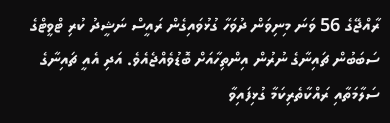ރާއްޖޭގެ 56 ވަނަ މިނިވަން ދުވަހާ ގުޅުވައިގެން ރައީސް ނަޝީދު ކުރި ޓްވީޓްގެ ސަބަބުން ޗައިނާގެ ނުރުން އިންތިހާއަށް ބޮޑުވެއްޖެއެވެ. އަދި އެއީ ޗައިނާގެ ސަލާމަތާއި ރައްކާތެރިކަމާ ގުޅިފައިވާ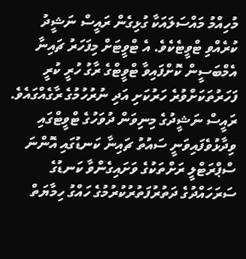މުހިއްމު މައްސަލައަކާ ގުޅިގެން ރައީސް ނަޝީދު ކުރެއްވި ޓްވީޓެކެވެ. އެ ޓްވީޓަށް މިފަހަރު ޗައިނާ އެމްބަސީން ކޮށްފައިވާ ޓްވީޓްގެ ރާގު ހުރީ ކުރީ ފަހަރުތަކަށްވުރެ ހަރުކަށި އަދި ނުރުހުމުގެ ރާގެއްގައެވެ.
ރައީސް ނަޝީދުގެ މިނިވަން ދުވަހުގެ ޓްވީޓްގައި ވިދާޅުވެފައިވަނީ ސައުތު ޗައިނާ ކަނޑުގައި އޮންނަ ސްޕްރަޓްލީ ރަށްތަކުގެ ވަށައިގެންވާ ކަނޑުގެ ސަރަހައްދުގެ ދަތުރުފަތުރުކުރުމުގެ ހައްގު ހިމާޔަތް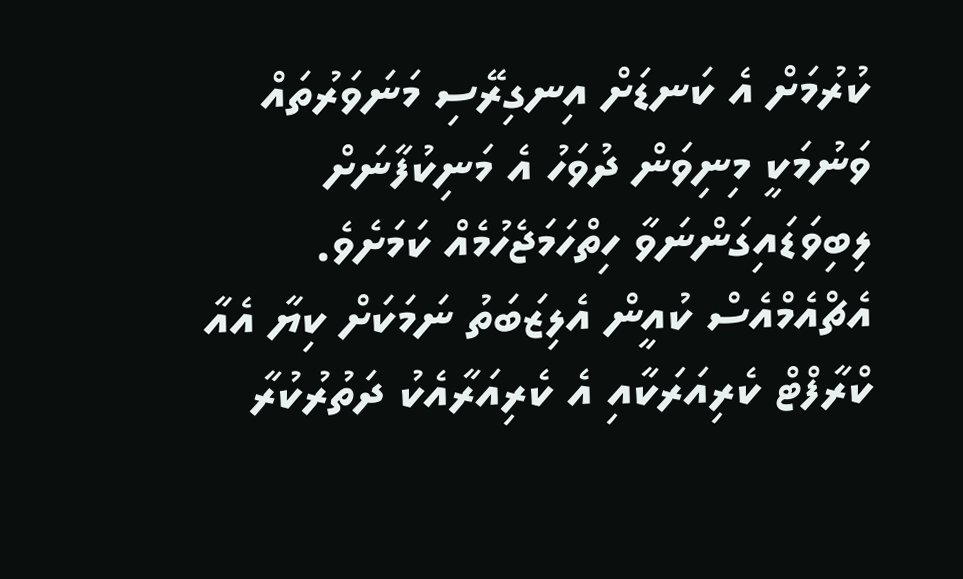ކުރުމަށް އެ ކަނޑަށް އިނގިރޭސި މަނަވަރުތައް ވަނުމަކީ މިނިވަން ދުވަހު އެ މަނިކުފާނަށް ލިބިވަޑައިގަންނަވާ ހިތްހަމަޖެހުމެއް ކަމަށެވެ.
އެޗްއެމްއެސް ކުއީން އެލިޒަބަތު ނަމަކަށް ކިޔާ އެއާ ކްރާފްޓް ކެރިއަރަކާއި އެ ކެރިއަރާއެކު ދަތުރުކުރާ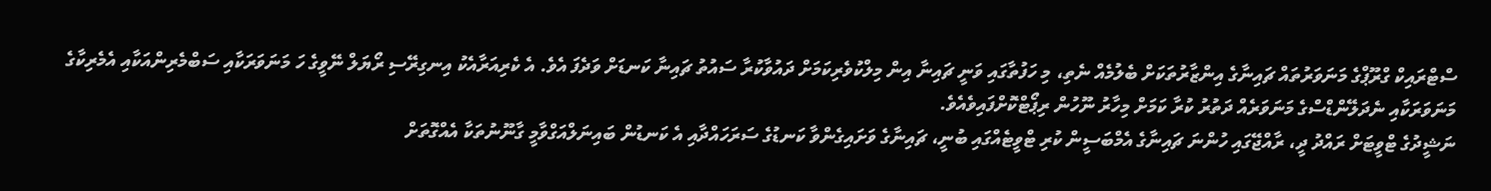ސްޓްރައިކް ގްރޫޕްގެ މަނަވަރުތައް ޗައިނާގެ އިންޒާރުތަކަށް ބެލުމެއް ނެތި، މި ހަފުތާގައި ވަނީ ޗައިނާ އިން މިލްކުވެރިކަމަށް ދައުވާކުރާ ސައުތު ޗައިނާ ކަނޑަށް ވަދެފަ އެވެ. އެ ކެރިއަރާއެކު އިނގިރޭސި ރޯޔަލް ނޭވީގެ ހަ މަނަވަރަކާއި ސަބްމެރިންއަކާއި އެމެރިކާގެ މަނަވަރަކާއި ނެދަލޭންޑްސްގެ މަނަވަރެއް ދަތުރު ކުރާ ކަމަށް މިހާރު ނޫހުން ރިޕޯޓްކޮށްފައިވެއެވެ.
ނަޝީދުގެ ޓްވީޓަށް ރައްދު ދީ، ރާއްޖޭގައި ހުންނަ ޗައިނާގެ އެމްބަސީން ކުރި ޓްވީޓެއްގައި ބުނީ، ޗައިނާގެ ވަށައިގެންވާ ކަނޑުގެ ސަރަހައްދާއި އެ ކަނޑުން ބައިނަލްއަގްވާމީ ގާނޫނުތަކާ އެއްގޮތަށް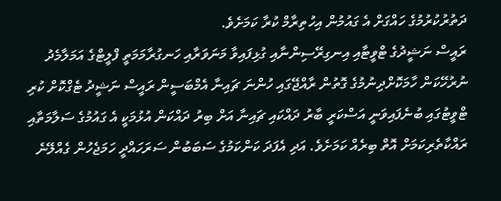ދަތުރުކުރުމުގެ ހައްގަށް އެ ގައުމުން އިހުތިރާމް ކުރާ ކަމަށެވެ.
ރައީސް ނަޝީދުގެ ޓްވީޓާއި އިނގިރޭސިންނާއި ގުޅިފައިވާ މަނަވަރާއި ހަނގުރާމަމަތީ ފްލީޓްގެ އަމަލާމެދު ނުރުހޭކަން ހާމަކޮށްދިނުމުގެ ގޮތުން ރާއްޖޭގައި ހުންނަ ޗައިނާ އެމްބަސީން ރައީސް ނަޝީދު ޓެގްކޮށް ކުރި ޓްވީޓުގައި ބުނެފައިވަނީ އަސްކަރީ ބާރު ދައްކައި ޗައިނާ އަށް ބިރު ދައްކަން އުޅުމަކީ އެ ގައުމުގެ ސަލާމަތާއި ރައްކާތެރިކަމަށް އޮތް ބިރެއް ކަމަށެވެ. އަދި އެފަދަ ކަންކަމުގެ ސަބަބުން ސަރަހައްދީ ހަމަޖެހުން ގެއްލޭނެ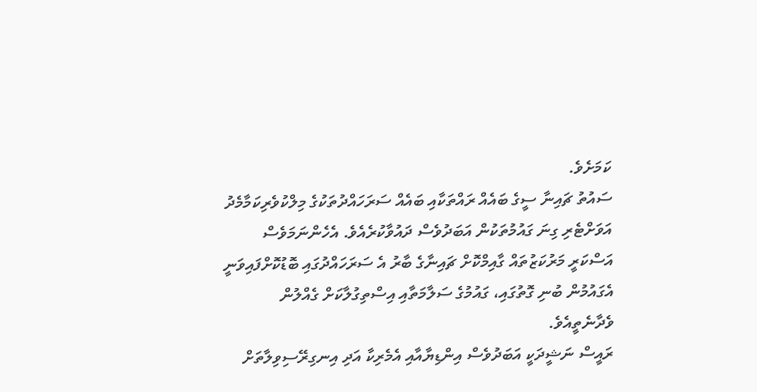ކަމަށެވެ.
ސައުތު ޗައިނާ ސީގެ ބައެއް ރައްތަކާއި ބައެއް ސަރަހައްދުތަކުގެ މިލްކުވެރިކަމާމެދު އަވަށްޓެރި ގިނަ ގައުމުތަކުން އަބަދުވެސް ދައުވާކުރެއެވެ. އެހެންނަމަވެސް އަސްކަރީ މަރުކަޒުތައް ގާއިމްކޮށް ޗައިނާގެ ބާރު އެ ސަރަހައްދުގައި ބޮޑުކޮށްފައިވަނީ އެގައުމުން ބުނި ގޮތުގައި، ގައުމުގެ ސަލާމަތާއި އިސްތިގުލާކަށް ގެއްލުން ވެދާނެތީއެވެ.
ރައީސް ނަޝީދަކީ އަބަދުވެސް އިންޑިޔާއާއި އެމެރިކާ އަދި އިނގިރޭސިވިލާތަށް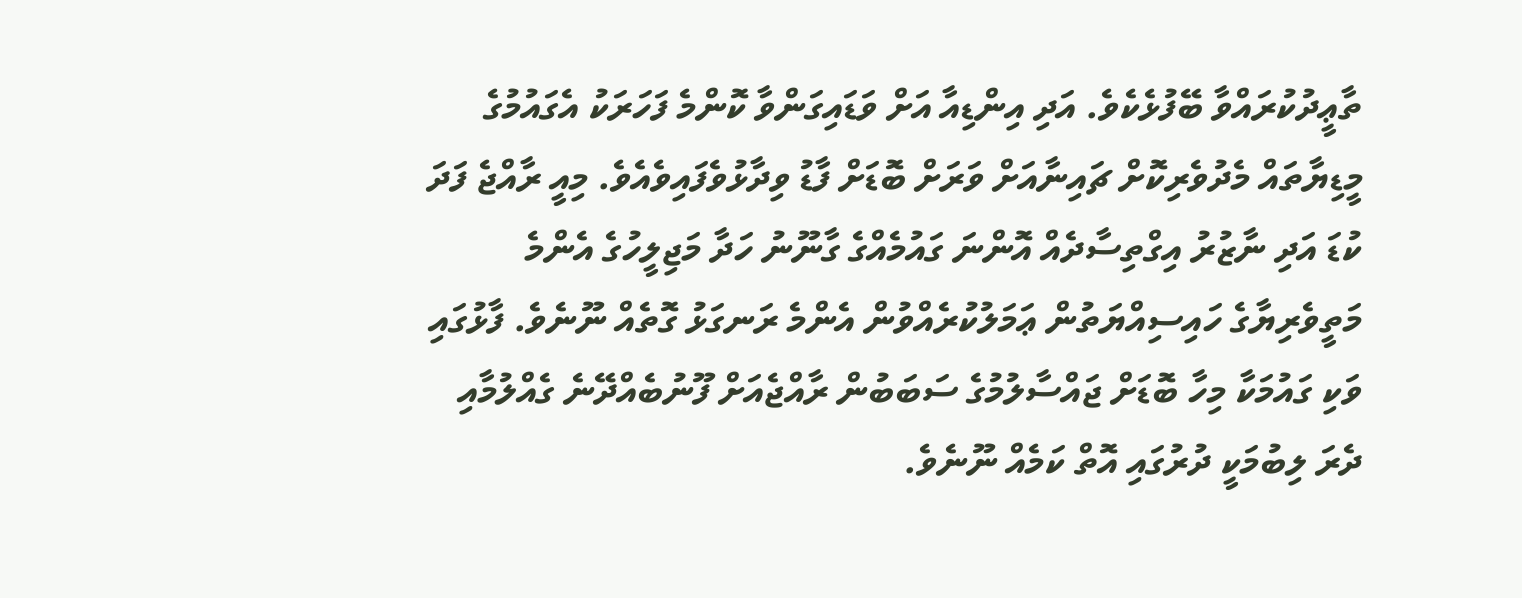ތާޢީދުކުރައްވާ ބޭފުޅެކެވެ. އަދި އިންޑިއާ އަށް ވަޑައިގަންވާ ކޮންމެ ފަހަރަކު އެގައުމުގެ މީޑިޔާތައް މެދުވެރިކޮށް ޗައިނާއަށް ވަރަށް ބޮޑަށް ފާޑު ވިދާޅުވެފައިވެއެވެ. މިއީ ރާއްޖެ ފަދަ ކުޑަ އަދި ނާޒުރު އިގްތިސާދެއް އޮންނަ ގައުމެއްގެ ގާނޫނު ހަދާ މަޖިލީހުގެ އެންމެ މަތީވެރިޔާގެ ހައިސިއްޔަތުން ޢަމަލުކުރެއްވުން އެންމެ ރަނގަޅު ގޮތެއް ނޫނެވެ. ފާޅުގައި ވަކި ގައުމަކާ މިހާ ބޮޑަށް ޖައްސާލުމުގެ ސަބަބުން ރާއްޖެއަށް ފޫނުބެއްދޭނެ ގެއްލުމާއި ދެރަ ލިބުމަކީ ދުރުގައި އޮތް ކަމެއް ނޫނެވެ.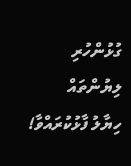ގުޅުންހުރި ލިޔުންތައް
ހިޔާލު ފާޅުކުރައްވާ!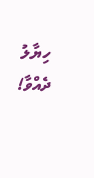ހިޔާލު ދެއްވާ!